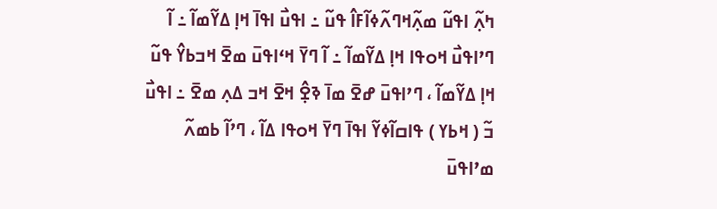ߤߍ߲߬ ߊߟߎ߬ ߘߍ߲߬ߞߣߍ߬ߦߊ߬ߓߊ߮ ߟߎ߬ ߸ ߊߟߎ߯ ߊߟߊ߫ ߞߊ߲ ߡߌ߬ߘߊ߬ ߸ ߊ߬ ߣߴߊߟߎ߯ ߞߋߟߊ ߞߊ߲ ߡߌ߬ߘߊ߬ ߸ ߊ߬ ߣߌ߫ ߞߵߊߟߎ߫ ߘߐ߫ ߞߏߕߌ߮ ߟߎ߬ ߞߊ߲ ߡߌ߬ߘߊ߬ ، ߣߴߊߟߎ߫ ߝߐ߫ ߘߊ߫ ߢߐ߲߮ ߞߐ߫ ߞߏ ߡߍ߲ ߘߐ߫ ߸ ߊߟߎ߯ ߏ߬ ( ߞߕߌ ) ߟߊߛߊ߬ߦߌ߬ ߊߟߊ߫ ߣߌ߫ ߞߋߟߊ ߡߊ߬ ، ߣߴߊ߬ ߕߘߍ߬ ߘߴߊߟߎ߫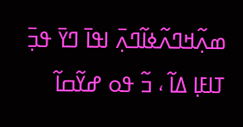ߘߍ߲߬ߞߣߍ߬ߦߊ߬ߣߍ߲߫ ߊߟߊ߫ ߣߌ߫ ߟߏ߲߫ ߠߊߓߊ߲ ߡߊ߬ ، ߏ߬ ߟߋ ߝߌ߬ߛߊ߬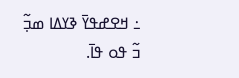߸ ߞߐߝߟߌ߫ ߢߌߡߊ ߘߏ߲߬ ߏ߬ ߟߋ ߟߊ߫.